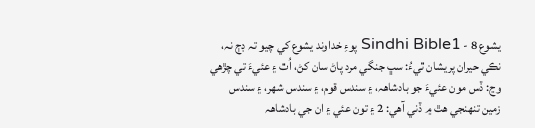يشوع 8 - Sindhi Bible1 پوءِ خداوند يشوع کي چيو تہ ڊڄ نہ، نڪي حيران پريشان ٿيءُ: سڀ جنگي مرد پاڻ سان کڻ، اُٿ ۽ عئيءَ تي چڙهي وڃ: ڏس مون عئيءَ جو بادشاهہ، ۽ سندس قوم، ۽ سندس شهر، ۽ سندس زمين تنهنجي هٿ ۾ ڏني آهي: 2 ۽ تون عئي ۽ ان جي بادشاهہ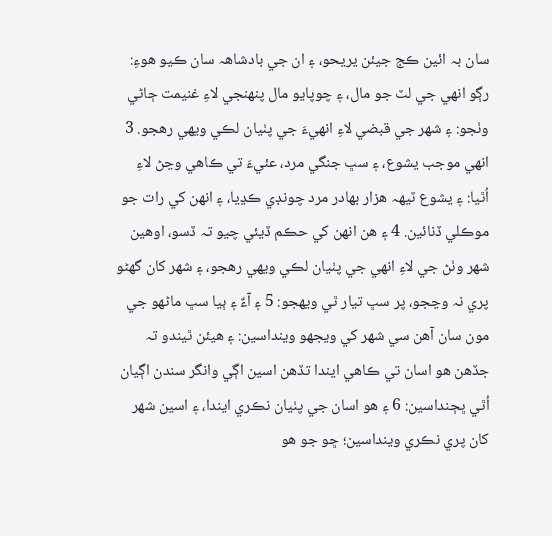سان بہ ائين ڪج جيئن يريحو، ۽ ان جي بادشاهہ سان ڪيو هوءِ: رڳو انهي جي لٽ جو مال، ۽ چوپايو مال پنهنجي لاءِ غنيمت ڄاڻي وٺجو: ۽ شهر جي قبضي لاءِ انهيءَ جي پٺيان لڪي ويهي رهجو. 3 انهي موجب يشوع، ۽ سڀ جنگي مرد، عئيءَ تي ڪاهي وڃڻ لاءِ اُٿيا: ۽ يشوع ٽيهہ هزار بهادر مرد چونڊي ڪڍيا، ۽ انهن کي رات جو موڪلي ڏنائين. 4 ۽ هن انهن کي حڪم ڏيئي چيو تہ ڏسو، اوهين شهر وٺڻ جي لاءِ انهي جي پٺيان لڪي ويهي رهجو، ۽ شهر کان گهڻو پري نہ وڃجو، پر سڀ تيار ٿي ويهجو: 5 ۽ آءٌ ۽ ٻيا سڀ ماڻهو جي مون سان آهن سي شهر کي ويجهو وينداسين: ۽ هيئن ٿيندو تہ جڏهن هو اسان تي ڪاهي ايندا تڏهن اسين اڳي وانگر سندن اڳيان اُٿي ڀڄنداسين: 6 ۽ هو اسان جي پٺيان نڪري ايندا، ۽ اسين شهر کان پري نڪري وينداسين؛ ڇو جو هو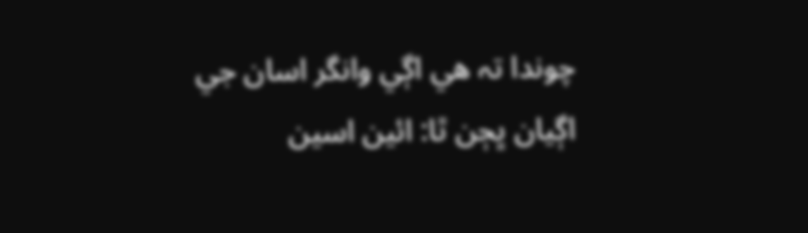چوندا تہ هي اڳي وانگر اسان جي اڳيان ڀڄن ٿا: ائين اسين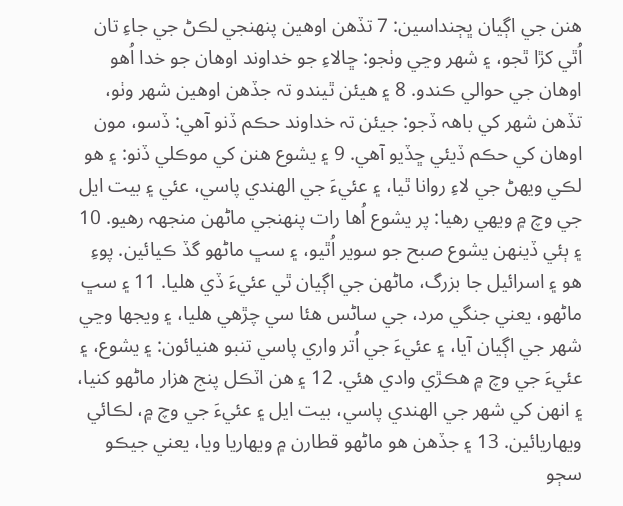هنن جي اڳيان ڀڄنداسين: 7 تڏهن اوهين پنهنجي لڪڻ جي جاءِ تان اُٿي کڙا ٿجو، ۽ شهر وڃي وٺجو: ڇالاءِ جو خداوند اوهان جو خدا اُهو اوهان جي حوالي ڪندو. 8 ۽ هيئن ٿيندو تہ جڏهن اوهين شهر وٺو، تڏهن شهر کي باهہ ڏجو: جيئن تہ خداوند حڪم ڏنو آهي: ڏسو، مون اوهان کي حڪم ڏيئي ڇڏيو آهي. 9 ۽ يشوع هنن کي موڪلي ڏنو: ۽ هو لڪي ويهڻ جي لاءِ روانا ٿيا، ۽ عئيءَ جي الهندي پاسي، عئي ۽ بيت ايل جي وچ ۾ ويهي رهيا: پر يشوع اُها رات پنهنجي ماڻهن منجهہ رهيو. 10 ۽ ٻئي ڏينهن يشوع صبح جو سوير اُٿيو، ۽ سڀ ماڻهو گڏ ڪيائين. پوءِ هو ۽ اسرائيل جا بزرگ، ماڻهن جي اڳيان ٿي عئيءَ ڏي هليا. 11 ۽ سڀ ماڻهو، يعني جنگي مرد، جي ساڻس هئا سي چڙهي هليا، ۽ ويجها وڃي شهر جي اڳيان آيا، ۽ عئيءَ جي اُتر واري پاسي تنبو هنيائون: ۽ يشوع، ۽ عئيءَ جي وچ ۾ هڪڙي وادي هئي. 12 ۽ هن اٽڪل پنج هزار ماڻهو کنيا، ۽ انهن کي شهر جي الهندي پاسي، بيت ايل ۽ عئيءَ جي وچ ۾، لڪائي ويهاريائين. 13 ۽ جڏهن هو ماڻهو قطارن ۾ ويهاريا ويا، يعني جيڪو سڄو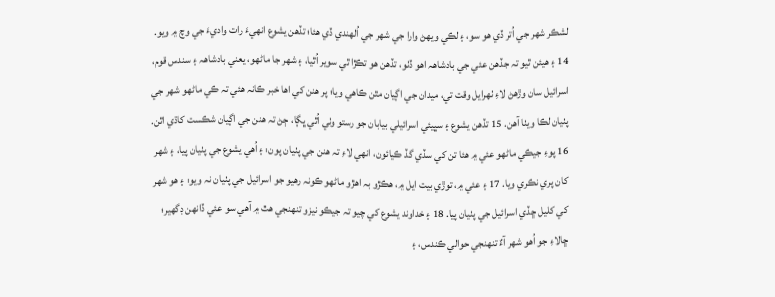لشڪر شهر جي اُتر ڏي هو سو، ۽ لڪي ويهڻ وارا جي شهر جي اُلهندي ڏي هئا؛ تڏهن يشوع انهيءَ رات واديءَ جي وچ ۾ ويو. 14 ۽ هيئن ٿيو تہ جڏهن عئي جي بادشاهہ اهو ڏٺو، تڏهن هو تڪڙا ٿي سوير اُٿيا، ۽ شهر جا ماڻهو، يعني بادشاهہ ۽ سندس قوم، اسرائيل سان وڙهڻ لاءِ ٺهرايل وقت تي، ميدان جي اڳيان مٿن ڪاهي ويا؛ پر هنن کي اها خبر ڪانہ هئي تہ ڪي ماڻهو شهر جي پٺيان لڪا ويٺا آهن. 15 تڏهن يشوع ۽ سڀيئي اسرائيلي بيابان جو رستو وٺي اُٿي ڀڳا، ڄڻ تہ هنن جي اڳيان شڪست کاڌي اٿن. 16 پوءِ جيڪي ماڻهو عئي ۾ هئا تن کي سڏي گڏ ڪيائون، انهي لاءِ تہ هنن جي پٺيان پون: ۽ اُهي يشوع جي پٺيان پيا، ۽ شهر کان پري نڪري ويا. 17 ۽ عئي ۾، توڙي بيت ايل ۾، هڪڙو بہ اهڙو ماڻهو ڪونہ رهيو جو اسرائيل جي پٺيان نہ ويو: ۽ هو شهر کي کليل ڇڏي اسرائيل جي پٺيان پيا. 18 ۽ خداوند يشوع کي چيو تہ جيڪو نيزو تنهنجي هٿ ۾ آهي سو عئي ڏانهن ڊگهير؛ ڇالاءِ جو اُهو شهر آءٌ تنهنجي حوالي ڪندس، ۽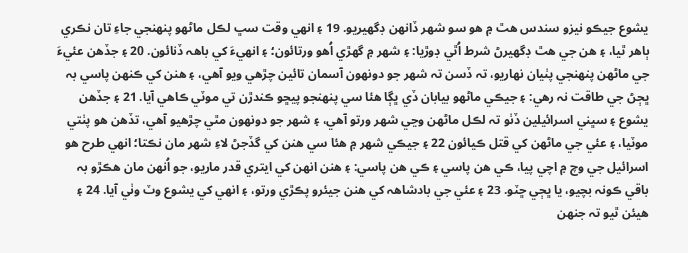يشوع جيڪو نيزو سندس هٿ ۾ هو سو شهر ڏانهن ڊگهيريو. 19 ۽ انهي وقت سڀ لڪل ماڻهو پنهنجي جاءِ تان نڪري ٻاهر ٿيا، ۽ هن جي هٿ ڊگهيرڻ شرط اُٿي ڊوڙيا: ۽ شهر ۾ گهڙي اُهو ورتائون؛ ۽ انهيءَ کي باهہ ڏنائون. 20 ۽ جڏهن عئيءَ جي ماڻهن پنهنجي پٺيان نهاريو، تہ ڏسن تہ شهر جو دونهون آسمان تائين چڙهي ويو آهي، ۽ هنن کي ڪنهن پاسي بہ ڀڄڻ جي طاقت نہ رهي: ۽ جيڪي ماڻهو بيابان ڏي ڀڳا هئا سي پنهنجو پيڇو ڪندڙن تي موٽي ڪاهي آيا. 21 ۽ جڏهن يشوع ۽ سڀني اسرائيلين ڏٺو تہ لڪل ماڻهن وڃي شهر ورتو آهي، ۽ شهر جو دونهون مٿي چڙهيو آهي، تڏهن هو پٺتي موٽيا، ۽ عئي جي ماڻهن کي قتل ڪيائون 22 ۽ جيڪي شهر ۾ هئا سي هنن کي گڏجڻ لاءِ شهر مان نڪتا؛ انهي طرح هو اسرائيل جي وچ ۾ اچي پيا، ڪي هن پاسي ۽ ڪي هن پاسي: ۽ هنن انهن کي ايتري قدر ماريو، جو اُنهن مان هڪڙو بہ باقي ڪونہ بچيو، يا ڀڄي ڇٽو. 23 ۽ عئي جي بادشاهہ کي هنن جيئرو پڪڙي ورتو، ۽ انهي کي يشوع وٽ وٺي آيا. 24 ۽ هيئن ٿيو تہ جنهن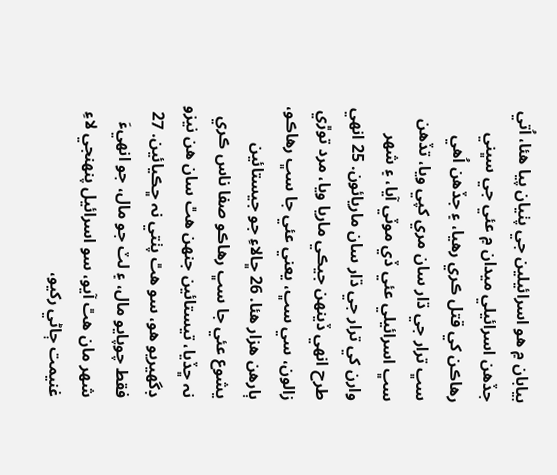بيابان ۾ هو اسرائيلين جي پٺيان پيا هئا، اُتي جڏهن اسرائيلي ميدان ۾ عئي جي سڀني رهاڪن کي قتل ڪري رهيا، ۽ جڏهن اُهي سڀ ترار جي ڌار سان مري کپي ويا، تڏهن سڀ اسرائيلي عئي ڏي موٽي آيا، ۽ شهر وارن کي ترار جي ڌار سان ماريائون. 25 انهي طرح انهي ڏينهن جيڪي ماريا ويا، مرد توڙي زالون، سي سڀ، يعني عئي جا سڀ رهاڪو، ٻارهن هزار هئا. 26 ڇالاءِ جو جيستائين يشوع عئي جا سڀ رهاڪو صفا ناس ڪري نہ ڇڏيا، تيستائين جنهن هٿ سان هن نيزو ڊگهيريو هو، سو هٿ پٺتي نہ ڇڪيائين. 27 فقط چوپايو مال، ۽ لٽ جو مال، جو انهيءَ شهر مان هٿ آيو، سو اسرائيل پنهنجي لاءِ غنيمت ڄاڻي رکيو،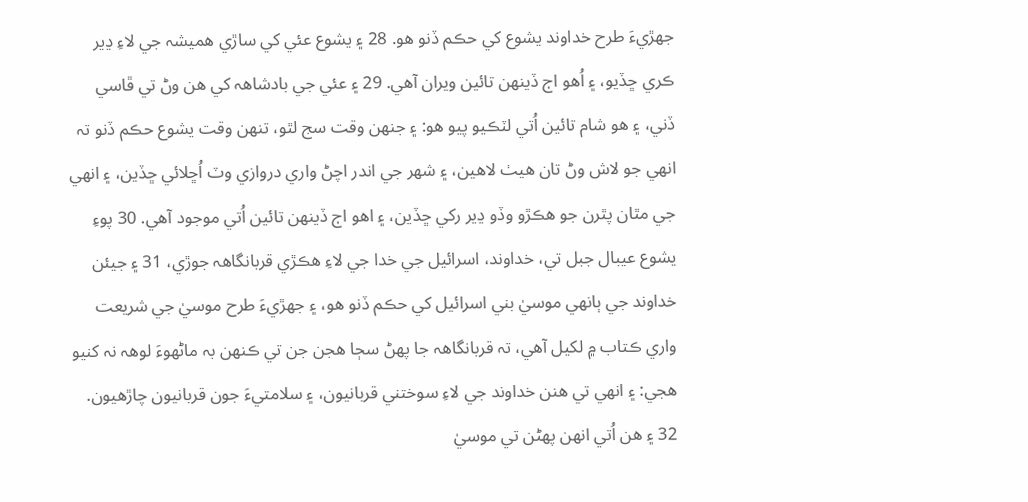جهڙيءَ طرح خداوند يشوع کي حڪم ڏنو هو. 28 ۽ يشوع عئي کي ساڙي هميشہ جي لاءِ ڍير ڪري ڇڏيو، ۽ اُهو اڄ ڏينهن تائين ويران آهي. 29 ۽ عئي جي بادشاهہ کي هن وڻ تي ڦاسي ڏني، ۽ هو شام تائين اُتي لٽڪيو پيو هو: ۽ جنهن وقت سج لٿو، تنهن وقت يشوع حڪم ڏنو تہ انهي جو لاش وڻ تان هيٺ لاهين، ۽ شهر جي اندر اچڻ واري دروازي وٽ اُڇلائي ڇڏين، ۽ انهي جي مٿان پٿرن جو هڪڙو وڏو ڍير رکي ڇڏين، ۽ اهو اڄ ڏينهن تائين اُتي موجود آهي. 30 پوءِ يشوع عيبال جبل تي، خداوند، اسرائيل جي خدا جي لاءِ هڪڙي قربانگاهہ جوڙي، 31 ۽ جيئن خداوند جي ٻانهي موسيٰ بني اسرائيل کي حڪم ڏنو هو، ۽ جهڙيءَ طرح موسيٰ جي شريعت واري ڪتاب ۾ لکيل آهي، تہ قربانگاهہ جا پهڻ سڄا هجن جن تي ڪنهن بہ ماڻهوءَ لوهہ نہ کنيو هجي: ۽ انهي تي هنن خداوند جي لاءِ سوختني قربانيون، ۽ سلامتيءَ جون قربانيون چاڙهيون. 32 ۽ هن اُتي انهن پهڻن تي موسيٰ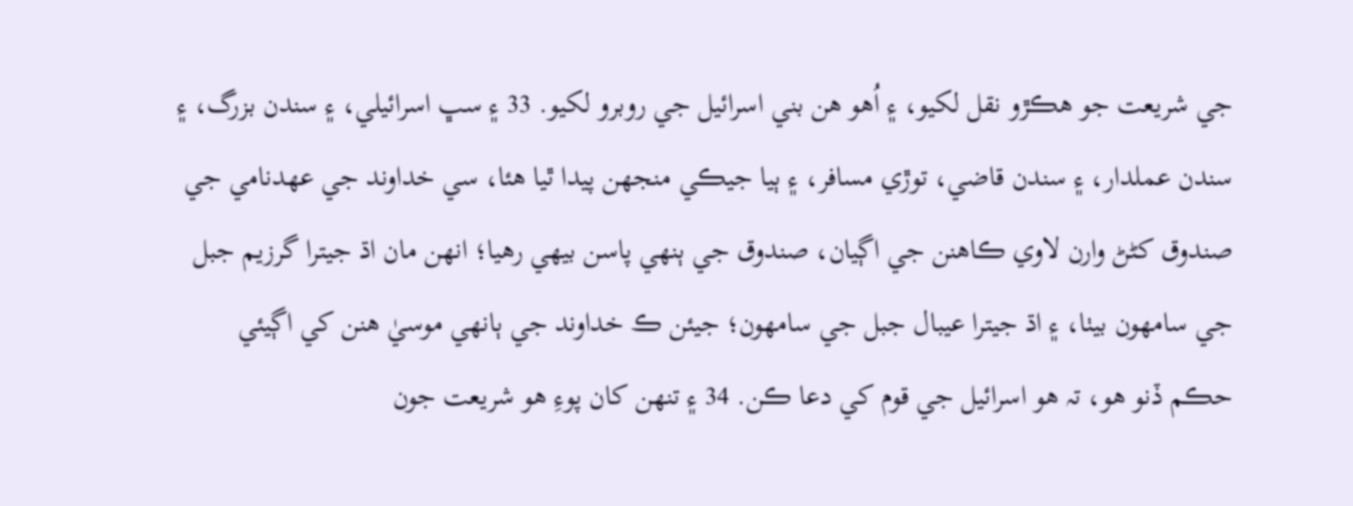جي شريعت جو هڪڙو نقل لکيو، ۽ اُهو هن بني اسرائيل جي روبرو لکيو. 33 ۽ سڀ اسرائيلي، ۽ سندن بزرگ، ۽ سندن عملدار، ۽ سندن قاضي، توڙي مسافر، ۽ ٻيا جيڪي منجهن پيدا ٿيا هئا، سي خداوند جي عهدنامي جي صندوق کڻڻ وارن لاوي ڪاهنن جي اڳيان، صندوق جي ٻنهي پاسن بيهي رهيا؛ انهن مان اڌ جيترا گرزيم جبل جي سامهون بيٺا، ۽ اڌ جيترا عيبال جبل جي سامهون؛ جيئن ڪ خداوند جي ٻانهي موسيٰ هنن کي اڳيئي حڪم ڏنو هو، تہ هو اسرائيل جي قوم کي دعا ڪن. 34 ۽ تنهن کان پوءِ هو شريعت جون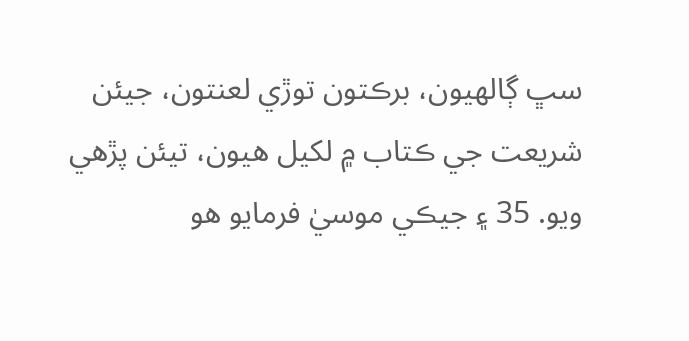سڀ ڳالهيون، برڪتون توڙي لعنتون، جيئن شريعت جي ڪتاب ۾ لکيل هيون، تيئن پڙهي ويو. 35 ۽ جيڪي موسيٰ فرمايو هو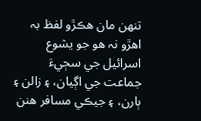تنهن مان هڪڙو لفظ بہ اهڙو نہ هو جو يشوع اسرائيل جي سڄيءَ جماعت جي اڳيان، ۽ زالن ۽ ٻارن، ۽ جيڪي مسافر هنن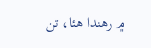۾ رهندا هئا، تن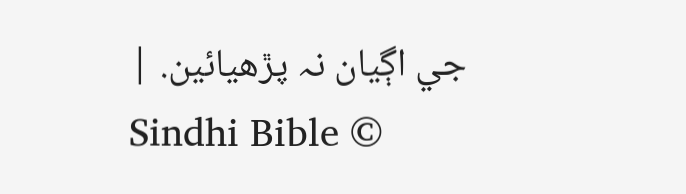جي اڳيان نہ پڙهيائين. |
Sindhi Bible ©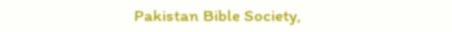Pakistan Bible Society,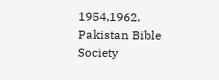1954,1962.
Pakistan Bible Society